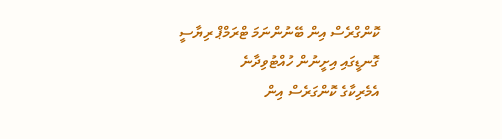ކޮންގްރެސް އިން ބޭނުންނަމަ ޓްރަމްޕް ރިޔާސީ ގޮނޑީގައި އިށީނުން ހުއްޓުވިދާނެ
އެމެރިކާގެ ކޮންގަރެސް އިން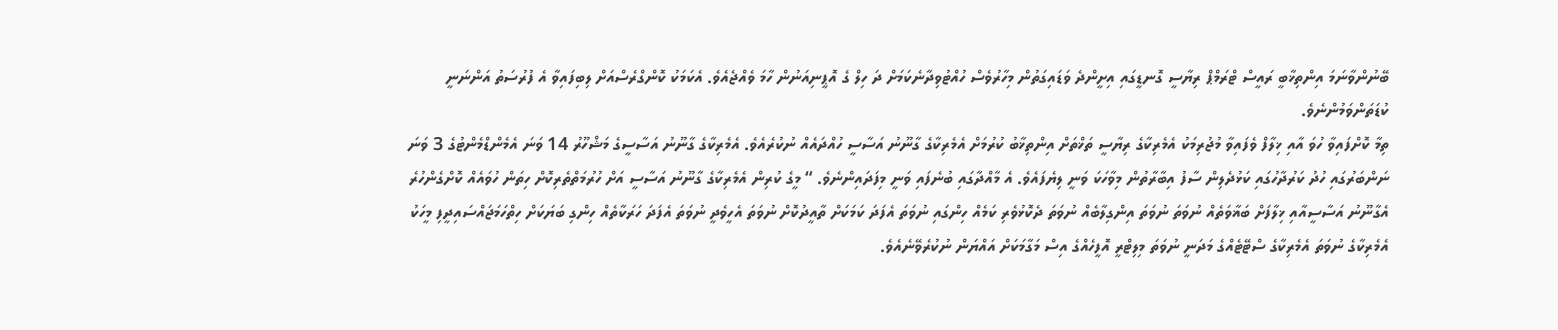ބޭނުންވާނަމަ އިންތިޚާބީ ރައީސް ޓްރަމްޕް ރިޔާސީ ގޮނޑީގައި އިށީންދެ ވަޑައިގަތުން މިހާރުވެސް ހުއްޓުވިދާނެކަމަށް ދަ ހިލް ގެ އޮޕީނިއަނުން ހާމަ ވެއްޖެއެވެ. އެކަމަކު ކޮންގްރެސްއަށް ލިބިފައިވާ އެ ފުރުސަތު އަންނަނީ ކުޑަތަންވަމުންނެވެ.
ތިމާ ކޮށްފައިވާ ހުވަ އާއި ޚިލާފް ވެފައިވާ މުޖުރިމަކު އެމެރިކާގެ ރިޔާސީ ތަޚްތަށް އިންތިޚާބު ކުރުމަށް އެމެރިކާގެ ގާނޫނު އަސާސީ ހުއްދައެއް ނުކުރެއެވެ. އެމެރިކާގެ ގާނޫނު އަސާސީގެ މަޝްހޫރު 14 ވަނަ އެމެންޑްމެންޓުގެ 3 ވަނަ ނަންބަރުގައި ހުދު ކަރުދާހުގައި ކަޅުދެލިން ސާފު އިބާރާތުން މިވާހަކަ ވަނީ ލިޔެފައެވެ. އެ މާއްދާގައި ބުނެފައި ވަނީ މިފަދައިންނެވެ. “ މީގެ ކުރިން އެމެރިކާގެ ގާނޫނު އަސާސީ އަށް ހުރުމަތްތެރިކޮށް ހިތަން ހުވައެއް ކޮށްގެންހުރެ އެގާނޫނު އަސާސީއާއި ޚިލާފަށް ބަޣާވަތެއް ނުވަތަ ނުވަތަ އިންގިލާބެއް ނުވަތަ ދެކޮޅުވެރި ކަމެއް ހިންގައި ނުވަތަ އެފަދަ ކަމަކަށް ތާއީދުކޮށް ނުވަތަ އެހީވެދީ ނުވަތަ އެފަދަ ހަރަކާތެއް ހިންގި ބަޔަކަށް ހިތްހަމަޖައްސައިދީފި މީހަކު އެމެރިކާގެ ނުވަތަ އެމެރިކާގެ ސްޓޭޓެއްގެ މަދަނީ ނުވަތަ މިލިޓްރީ އޮފީހެއްގެ އިސް މަގާމަކަށް އައްޔަން ނުކުރެވޭނެއެވެ.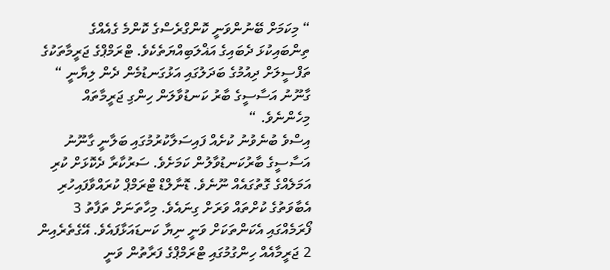“ މިކަމަށް ބޭނުންވަނީ ކޮންގްރެސްގެ ކޮންމެ ގެއެއްގެ ތިންބައިކުޅަ ދެބައިގެ އަޣްލަބިއްޔަތެކެވެ. ޓްރަމްޕްގެ ޖަރީމާތަކުގެ ތަފްސީލަށް ދިއުމުގެ ބަދަލުގައި އަޅުގަނޑުމެން ދެން ލިޔާނީ “ ގާނޫނު އަސާސީގެ ބާރު ކަނޑުވާލަން ހިންގި ޖަރީމާތައް މިހެންނެވެ. “
އިސްވެ ބުނެވުނު ކުށެއް ފައިސަލާކުރުމުގައި ބަލާނީ ގާނޫނު އަސާސީގެ ބާރުކަނޑުވާލުން ކަމަށެވެ. ސަރުކާރާ ދެކޮޅަށް ކުރި އަމަލެއްގެ ގޮތުގައެއް ނޫނެވެ. ޑޮނާލްޑް ޓްރަމްޕް ކުރައްވާފައިހުރި އެބާވަތުގެ ކުށްތައް ވަރަށް ގިނައެވެ. މިހާތަނަށް ތަފާތު 3 ފޯރަމެއްގައި އެކަންތަކަށް ވަނީ ނިޔާ ކަނޑައަޅާފައެވެ. އޭގެތެރެއިން 2 ޖަރީމާއެއް ހިންގުމުގައި ޓްރަމްޕްގެ ފަރާތުން ވަނީ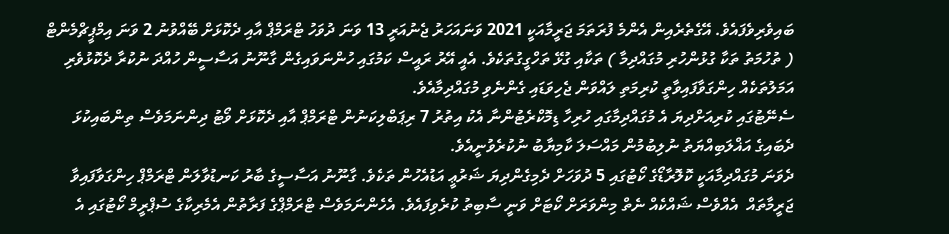ބައިވެރިވެފައެވެ. އޭގެތެރެއިން އެންމެ ފުރަތަމަ ޖަރީމާއަކީ 2021 ވަނައަހަރު ޖެނުއަރީ 13 ވަނަ ދުވަހު ޓްރަމްޕް އާއި ދެކޮޅަށް ބޭއްވުނު 2 ވަނަ އިމްޕީޗްމެންޓް ( ތުހުމަތު ތަކާ ގުޅުންހުރި މުގައްދިމާ ) ތަކާއި ގުޅޭ ތަހްގީގުތަކެވެ. އެއީ އޭރު ރައީސް ކަމުގައި ހުންނަވައިގެން ގާނޫނު އަސާސީން ހުއްދަ ނުކުރާ ދެކޮޅުވެރި އަމަލުތަކެއް ހިންގަވާފައިވާތީ ކުރިމަތި ލައްވަން ޖެހިވަޑައި ގެންނެވި މުގައްދިމާއެވެ.
ސެނޭޓުގައި ކުރިއަށްދިޔަ އެ މުގައްދިމާގައި ހުރިހާ ޑިމޮކްރެޓުންނާ އެކު އިތުރު 7 ރިޕަބްލިކަނުން ޓްރަމްޕް އާއި ދެކޮޅަށް ވޯޓު ދިންނަމަވެސް ތިންބައިކުޅަ ދެބައިގެ އަޣްލަބިއްޔަތު ނުލިބުމުން މައްސަލަ ކާމިޔާބު ނުކުރެވުނީއެވެ.
ދެވަނަ މުގައްދިމާއަކީ ކޮލޮރާޑޯގެ ކޯޓުގައި 5 ދުވަހަށް ދެމިގެންދިޔަ ޝަރުޢީ އަޑުއެހުން ތަކެވެ. ގާނޫނު އަސާސީގެ ބާރު ކަނޑުވާލަން ޓްރަމްޕް ހިންގަވާފައިވާ ޖަރީމާތައް  އެއްވެސް ޝައްކެއް ނެތް މިންވަރަށް ކޯޓަށް ވަނީ ސާބިތު ކުރެވިފައެވެ. އެހެންނަމަވެސް ޓްރަމްޕްގެ ފަރާތުން އެމެރިކާގެ ސުޕްރީމް ކޯޓުގައި އެ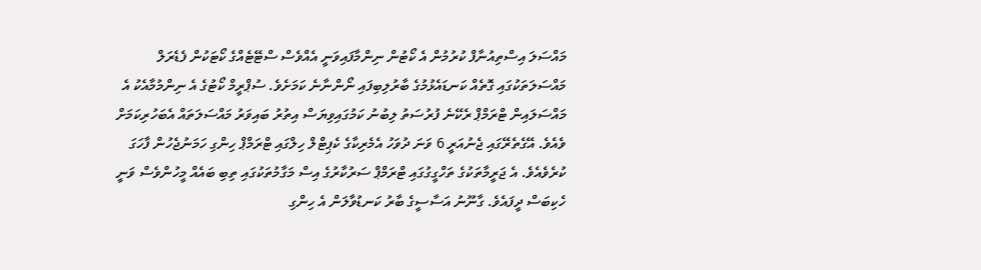މައްސަލަ އިސްތިއުނާފް ކުރުމުން އެ ކޯޓުން ނިންމާފައިވަނީ އެއްވެސް ސްޓޭޓެއްގެ ކޯޓަކުން ފެޑެރަލް މައްސަލަތަކުގައި ގޮތެއް ކަނޑައެޅުމުގެ ބާރުލިބިފައި ނޯންނާނެ ކަމަށެވެ. ސުޕްރީމް ކޯޓުގެ އެ ނިންމުމާއެކު އެ މައްސަލައިން ޓްރަމްޕް ރެކޭނެ ފުރުސަތު ލިބުނު ކަމުގައިވިޔަސް އިތުރު ބައިވަރު މައްސަލަތައް އެބަހުރިކަމަށް ވެއެވެ. އޭގެތެރޭގައި ޖެނުއަރީ 6 ވަނަ ދުވަހު އެމެރިކާގެ ކެޕިޓްލް ހިލްގައި ޓްރަމްޕް ހިންގި ހަމަނުޖެހުން ފާހަގަ ކުރެވެއެވެ. އެ ޖަރީމާތަކުގެ ތަހްގީގުގައި ޓްރަމްޕް ސަރުކާރުގެ އިސް މަގާމުތަކުގައި ތިބި ބައެއް މީހުންވެސް ވަނީ ހެކިބަސް ދީފައެވެ. ގާނޫނު އަސާސީގެ ބާރު ކަނޑުވާލަން އެ ހިންގި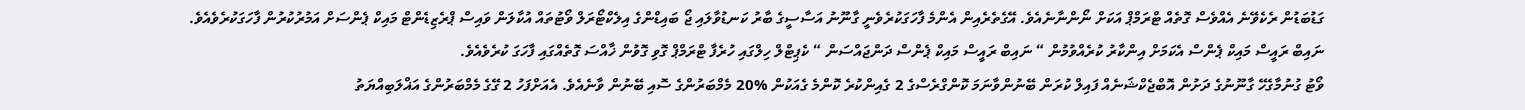ގަޑުބަޑުން ރެކެވޭނެ އެއްވެސް ގޮތެއް ޓްރަމްޕް އަކަށް ނޯންނާނެއެވެ. އޭގެތެރެއިން އެންމެ ފާހަގަކުރެވެނީ ގާނޫނު އަސާސީގެ ބާރު ކަނޑުވާލައި ޖޯ ބައިޑްންގެ އިލެކްޓޯރަލް ވޯޓުތައް އުކާލަން ވައިސް ޕްރެޒިޑެންޓް މައިކް ޕެންސަށް އަމުރުކުރުން ފާހަގަކުރެވެއެވެ. ނައިބް ރައީސް މައިކް ޕެންސް އެކަމަށް އިންކާރު ކުރެއްވުމުން “ ނައިބް ރައީސް މައިކް ޕެންސް ދަންޖައްސަން “ ކެޕިޓްލް ހިލްގައި ހުރެފާ ޓްރަމްޕް ގޮވި ގޮވުން ޚާއްސަ ގޮތެއްގައި ފާހަގަ ކުރެވެއެވެ.
ވޯޓު ގުނުމާގެހޭ ގާނޫނުގެ ދަށުން އޮބްޖެކްޝަނެއް ފައިލް ކުރަން ބޭނުންވާނަމަ ކޮންގްރެސްގެ 2 ގެއިންކުރެ ކޮންމެ ގެއަކުން %20 މެމްބަރުންގެ ސޮއި ބޭނުން ވާނެއެވެ. އެއަށްފަހު 2 ގޭގެ މެމްބަރުންގެ އަޣްލަބިއްޔަތު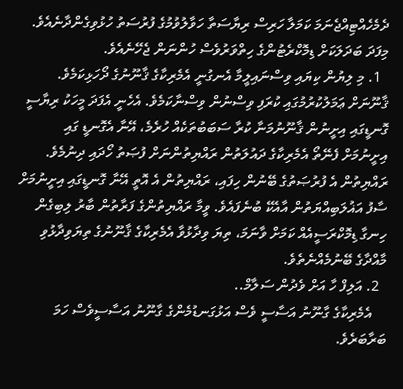ދެމެހެއްޓިއްޖެނަމަ ކަމަލާ ހަރިސް ރިޔާސަތާ ހަވާލުވުމުގެ ފުރުސަތު ހުޅުވިގެންދާނެއެވެ. މިފަދަ ބަދަލަކަށް ޑިމޮކްރެޓުންގެ ހިތްވަރުވެސް ހުންނަން ޖެހޭނެއެވެ.
  1. މި ލިޔުން ކިޔައި ވިސްނައިލީމާ އެނގުނީ އެމެރިކާގެ ޤާނޫނުގެ ދޯހަޅިކަމެވެ. ޤާނޫނަށް ޢަމަލުކުރުމުގައި ކުރަފި ވިސްނުން ވިސްނާކަމެވެ. އެހެނީ އެފަދަ މީހަކު ރިޔާސީ ގޮނޑީގައި އިށީނުން ޤާނޫނުމަނާ ކުރާ ސަބަބުތަކެއް ހުރެމެ، އޭނާ އެގޮނޑީ ގައި އިށީނުމަށް ފެނޭތޯ އެމެރިކާގެ ދައުލަތުން ރައްޔިތުންނަށް ފުޞަތު ހޯދައި ދިނުމެވެ. ރައްޔިތުން އެ ފުރުޞަތުގެ ބޭނުން ހިފައި، ރައްޔިތުން އެ އޮތީ އޭނާ ގޮނޑީގައި އިށީނުމަށް ސާފު އަޣުލަބިއްޔަތުން އާއެކޭ ބުނެފައެވެ. ވީމާ ރައްޔިތުންގެ ފަރާތުން ބާރު ލިބިގެން ހިނގާ ޑިމޮކްރަސީއެއް ކަމަށް ވާނަމަ، ތިޔަ ވިދާޅުވާ އެމެރިކާގެ ޤާނޫނުގެ ތިޔަވިދާޅުވި މާއްދާގެ ބޭނުމެއްނެތެވެ.
  2. އަލިފް ހާ އަށް ވެދުން ސަލާމް..
    އެމެރިކާގެ ގާނޫނު އަސާސީ ވެސް އަޅުގަނޑުމެންގެ ގާނޫނު އަސާސީވެސް ހަމަ ބަރާބަރެވެ.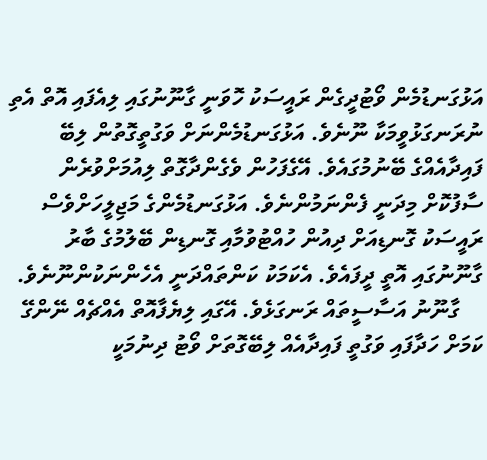އަޅުގަނޑުމެން ވޯޓުދީގެން ރައީސަކު ހޮވަނީ ގާނޫނުގައި ލިއެފައި އޮތް އެތި ނުރަނގަޅުވީމަކާ ނޫނެވެ. އަޅުގަނޑުމެންނަށް ވަގުތީގޮތުން ލިބޭ ފައިދާއެއްގެ ބޭނުމުގައެވެ. އޭގެފަހުން ވެގެންދާގޮތް ލިއުމަށްވުރެން ސާފުކޮށް މިދަނީ ފެންނަމުންނެވެ. އަޅުގަނޑުމެންގެ މަޖިލީހަށްވެސް ރައީސަކު ގޮނޑިއަށް ދިއުން ހުއްޓުވުމާއި ގޮނޑިން ބޭލުމުގެ ބާރު ގާނޫނުގައި އޮތީ ދީފައެވެ. އެކަމަކު ކަންތައްދަނީ އެހެންނަކުންނޫނެވެ.
    ގާނޫނު އަސާސީތައް ރަނގަޅެވެ. އޭގައި ލިޔެފާއޮތް އެއްޗެއް ނޭންގޭ ކަމަށް ހަދާފައި ވަގުތީ ފައިދާއެއް ލިބޭގޮތަށް ވޯޓު ދިނުމަކީ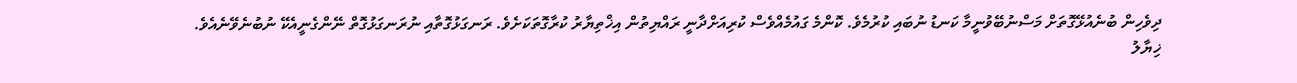ދިވެހިން ބުނެއުޅޭގޮތަށް މަސްނުބޭވުނީމާ ކަނޑު ނުބައި ކުރުމެވެ. ކޮންމެ ގައުމެއްވެސް ކުރިއަށްދާނީ ރައްޔިތުން އިޚްތިޔާރު ކުރާގޮތަކަށެވެ. ރަނގަޅުގޮތާއި ނުރަނގަޅުގޮތް ނޭންގެނީއެކޭ ނުބުނެވޭނެއެވެ.
ޚިޔާލު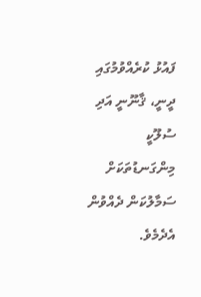ފައުޅު ކުރެއްވުމުގައި ދީނީ، ޤާނޫނީ އަދި ސުލޫކީ މިންގަނޑުތަކަށް ސަމާލުކަން ދެއްވުން އެދެމެވެ.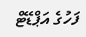ފަހުގެ އަޕްޑޭޓް